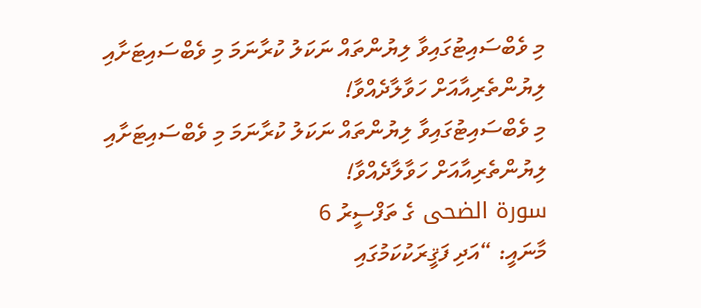މި ވެބްސައިޓުގައިވާ ލިޔުންތައް ނަކަލު ކުރާނަމަ މި ވެބްސައިޓަށާއި ލިޔުންތެރިއާއަށް ހަވާލާދެއްވާ!
މި ވެބްސައިޓުގައިވާ ލިޔުންތައް ނަކަލު ކުރާނަމަ މި ވެބްސައިޓަށާއި ލިޔުންތެރިއާއަށް ހަވާލާދެއްވާ!
سورة الضحى ގެ ތަފްސީރު 6
މާނައީ: “އަދި ފަޤީރަކުކަމުގައި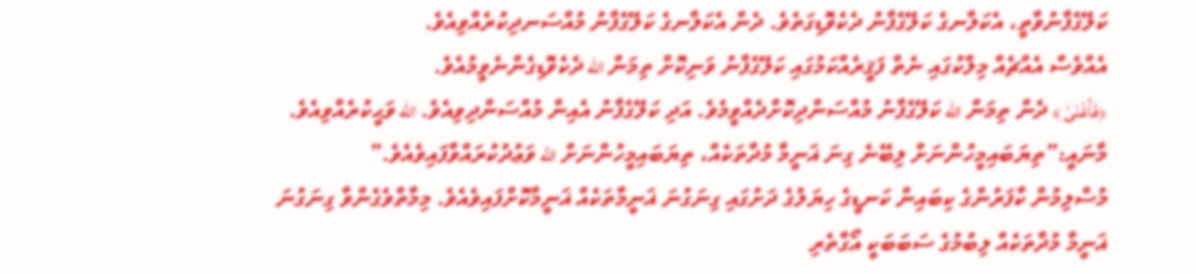ކަލޭގެފާނުވާތީ، އެކަލާނގެ ކަލޭގެފާނު ދެކެވޮޑިގަތެވެ. ދެން އެކަލާނގެ ކަލޭގެފާނު މުއްސަނދިކުރެއްވިއެވެ.
އެއްވެސް އެއްޗެއް މިލްކުގައި ނެތް ފަޤީރެއްކަމުގައި ކަލޭގެފާނު ވަނިކޮށް ތިމަން الله ދެކެވޮޑިގެންނެވީމުއެވެ.
﴿فَأَغْنَىٰ ﴾ ދެން ތިމަން الله ކަލޭގެފާނު މުއްސަންދިކޮށްދެއްވީމެވެ. އަދި ކަލޭގެފާނު އެއިން މުއްސަންދިވިއެވެ. الله ވަޙީކުރެއްވިއެވެ.
މާނައީ:”ތިޔަބައިމީހުންނަށް ލިބޭނެ ގިނަ ޣަނީމާ މުދާތަކެއް، ތިޔަބައިމީހުންނަށް اللَّه ވަޢުދުކުރައްވާފައިވެއެވެ.”
މުސްލިމުން ކާފަރުންގެ ކިބައިން ކަނޑީގެ ހިޔަލުގެ ދަށުގައި ގިނަގުނަ ޣަނީމާތަކެއް ޣަނީމާކޮށްފައިވެއެވެ. މިމާތްވެގެންވާ ގިނަގުނަ ޣަނީމާ މުދާތަކެއް ލިބުމުގެ ސަބަބަކީ އޯގާތެރި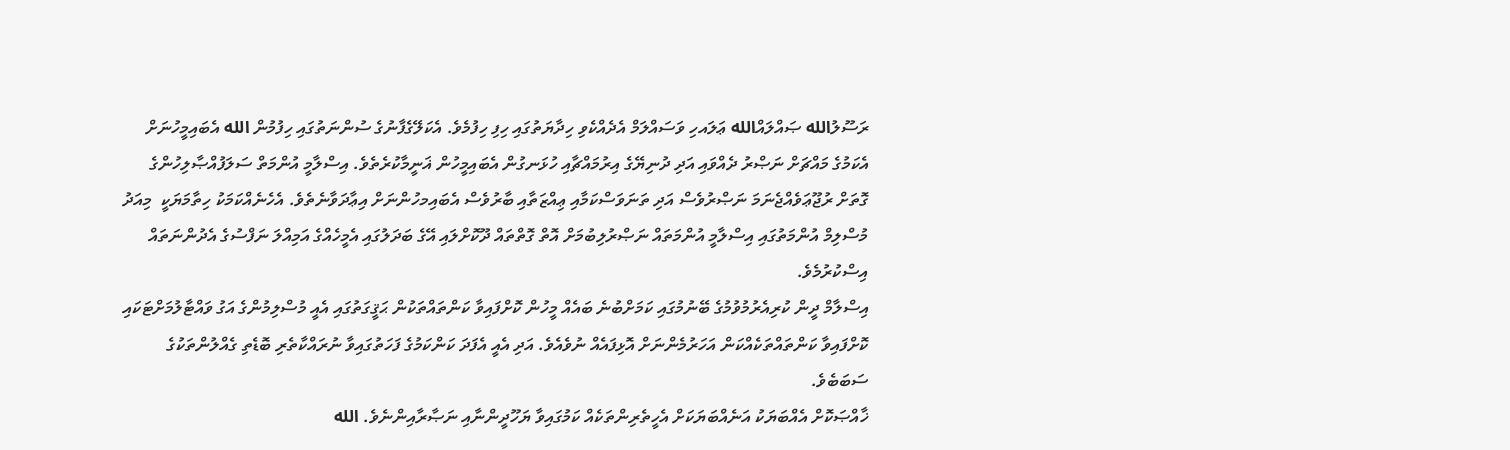ރަސޫލުالله ޞައްލައްالله ޢަލައހި ވަސައްލަމް އެދެއްކެވި ހިދާޔަތުގައި ހިފި ހިފުމެވެ. އެކަލޭގެފާނުގެ ސުންނަތުގައި ހިފުމުން الله އެބައިމީހުނަށް އެކަމުގެ މައްޗަށް ނަޞްރު ދެއްވައި އަދި ދުނިޔޭގެ އިރުމައްޗާއި ހުޅަނގުން އެބައިމީހުން ޣަނީމާކުރެތެވެ. އިސްލާމީ އުންމަތް ސަލަފުއްޞާލިހުންގެ ގޮތަށް ރުޖޫޢަވެއްޖެނަމަ ނަޞްރުވެސް އަދި ތަނަވަސްކަމާއި ޢިއްޒަތާއި ބާރުވެސް އެބައިމހުންނަށް އިޢާދަވާނެތެވެ. އެހެނެއްކަމަކު ހިތާމަޔަކީ  މިއަދު މުސްލިމް އުންމަތުގައި އިސްލާމީ އުންމަތައް ނަޞްރުލިބުމަށް އޮތް ގޮތްތައް ދޫކޮށްލައި އޭގެ ބަދަލުގައި އެމީހެއްގެ އަމިއްލަ ނަފްސުގެ އެދުންނަތައް އިސްކުރުމެވެ.
އިސްލާމް ދީން ކުރިއެރުމުވުމުގެ ބޭނުމުގައި ކަމަށްބުނެ ބައެއް މީހުން ކޮށްފައިވާ ކަންތައްތަކުން ޙަޤީގަތުގައި އެއީ މުސްލިމުންގެ އަގު ވައްޓާލުމަށްޓަކައި ކޮށްފައިވާ ކަންތައްތަކެއްކަން އަހަރުމެންނަށް އޮޅިފައެއް ނުވެއެވެ. އަދި އެއީ އެފަދަ ކަންކަމުގެ ފަހަތުގައިވާ ނުރައްކާތެރި ބޮޑެތި ގެއްލުންތަކުގެ ސަބަބެވެ.
ޚާއްޞަކޮށް އެއްބަޔަކު އަނެއްބަޔަކަށް އެހީތެރިންތަކެއް ކަމުގައިވާ ޔަހޫދީންނާއި ނަޞާރާއިންނެވެ. الله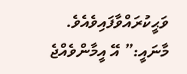ވަޙީކުރައްވާފައިވެއެވެ.
މާނައީ:” އޭ އީމާންވެއްޖެ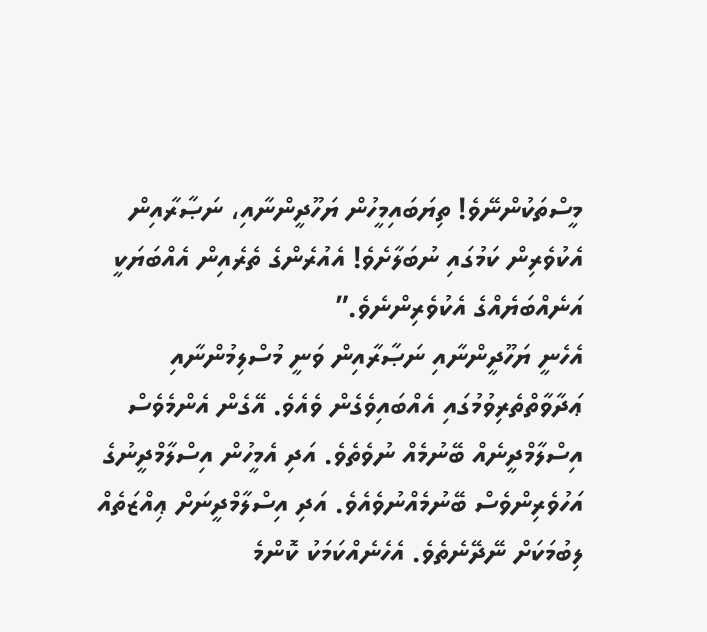މީސްތަކުންނޭވެ! ތިޔަބައިމީހުން ޔަހޫދީންނާއި، ނަޞާރާއިން އެކުވެރިން ކަމުގައި ނުބަލާށެވެ! އެއުރެންގެ ތެރެއިން އެއްބަޔަކީ އަނެއްބަޔެއްގެ އެކުވެރިންނެވެ.”
އެހެނީ ޔަހޫދީންނާއި ނަޞާރާއިން ވަނީ މުސްލިމުންނާއި ޢަދާވާތްތެރިވުމުގައި އެއްބައިވެގެން ވެއެވެ. އޭގެން އެންމެވެސް އިސްލާމްދީނެއް ބޭނުމެއް ނުވެތެވެ. އަދި އެމީހުން އިސްލާމްދީނުގެ އަހުވެރިންވެސް ބޭނުމެއްނުވެއެވެ. އަދި އިސްލާމްދީނަށް ޢިއްޒަތެއް ލިބުމަކަށް ނޭދޭނެތެވެ. އެހެނެއްކަމަކު ކޮންމެ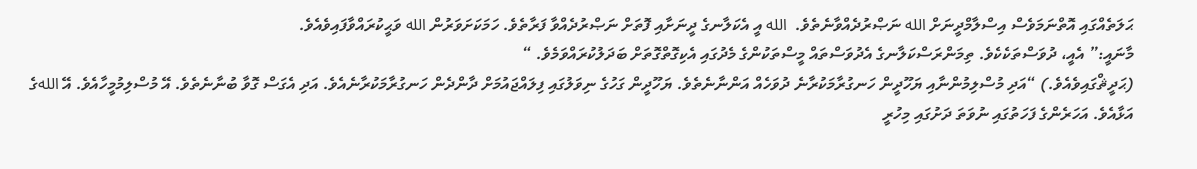ޙަލަތެއްގައި އޮތްނަމަވެސް އިސްލާމްދީނަށް الله ނަޞްރުދެއްވާނެތެވެ.  الله އީ އެކަލާނގެ ދީނަށާއި ފޮތަށް ނަޞްރުދެއްވާ ފަރާތެވެ. ހަމަކަށަވަރުން الله ވަޙީކުރައްވާފައިވެއެވެ.
މާނައީ:” އެއީ، ދުވަސްތަކެކެވެ. ތިމަންރަސްކަލާނގެ އެދުވަސްތައް މީސްތަކުންގެ މެދުގައި އެކިގޮތްގޮތަށް ބަދަލުކުރައްވަމެވެ. “
(ޙަދީޘްގައިވެއެވެ.) “އަދި މުސްލިމުންނާއި ޔަހޫދީން ހަނގުރާމަކުރާނެ ދުވަހެއް އަންނާނެތެވެ. ޔަހޫދީން ގަހުގެ ނިވަލުގައި ފިލައްޖައުމަށް ދާންދެން ހަނގުރާމަކުރާނެއެވެ. އަދި އެގަސް ގޮވާ ބުނާނެތެވެ. އޭ މުސްލިމުމީހާއެވެ. އޭ اللهގެ އަޅާއެވެ. އަހަރެންގެ ފަހަތުގައި ނުވަތަ ދަށުގައި މިހުރީ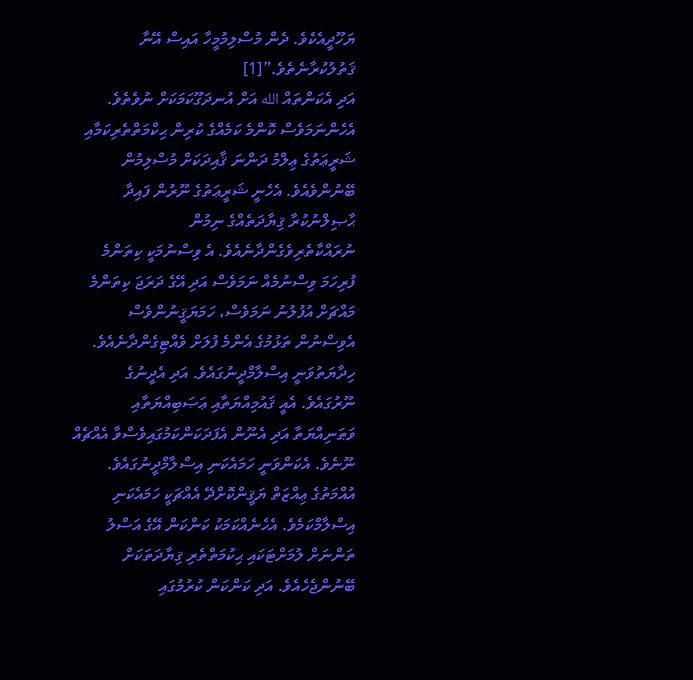ޔަހޫދީއެކެވެ. ދެން މުސްލިމުމީހާ އައިސް އޭނާ ޤަތުލުކުރާނެތެވެ.”[1]
އަދި އެކަންތައް الله އަށް އުނދަގޫކަމަކަށް ނުވެތެވެ. އެހެންނަމަވެސް ކޮންމެ ކަމެއްގެ ކުރިން ޙިކްމަތްތެރިކަމާއި ޝަރީޢަތުގެ ޢިލްމު ދަންނަ ޤާއިދަކަށް މުސްލިމުން ބޭނުންވެއެވެ. އެހެނީ ޝަރީޢަތުގެ ނޫރުން ފައިދާ ޙާޞިލްނުކުރާ ޤިޔާދަތެއްގެ ނިމުން ނުރައްކާތެރިވެގެންދާނެއެވެ. އެ ވިސްނުމަކީ ކިތަންމެ ފުރިހަމަ ވިސްނުމެއް ނަމަވެސް އަދި އޭގެ ދަރަޖަ ކިތަންމެ މައްޗަށް އުފުލުނު ނަމަވެސް، ހަމަޔަޤީނުންވެސް އެވިސްނުން ތަޅުމުގެ އެންމެ ފުލަށް ވެއްޓިގެންދާނެއެވެ. ހިދާޔަތުވަނީ އިސްލާމްދީނުގައެވެ. އަދި އެދީނުގެ ނޫރުގައެވެ. އެއީ ޤައުމިއްޔަތާއި ޢަޞަބިއްޔަތާއި ވަޠަނިއްޔަތާ އަދި އެނޫން އެފަދަކަންކަމުގައިވެސްވާ އެއްޗެއް ނޫނެވެ. އެކަންވަނީ ހަމައެކަނި އިސްލާމްދީނުގައެވެ.
އުއްމަތުގެ ޢިއްޒަތް ޔަޤީންކޮށްދޭ އެއްޗަކީ ހަމައެކަނި އިސްލާމްކަމެވެ. އެހެނެއްކަމަކު ކަންކަން އޭގެ އަސްލު ތަންނަށް ލުމަށްޓަކައި ޙިކުމަތްތެރި ޤިޔާދަތަކަށް ބޭނުންޖެހެއެވެ. އަދި ކަންކަން ކުރުމުގައި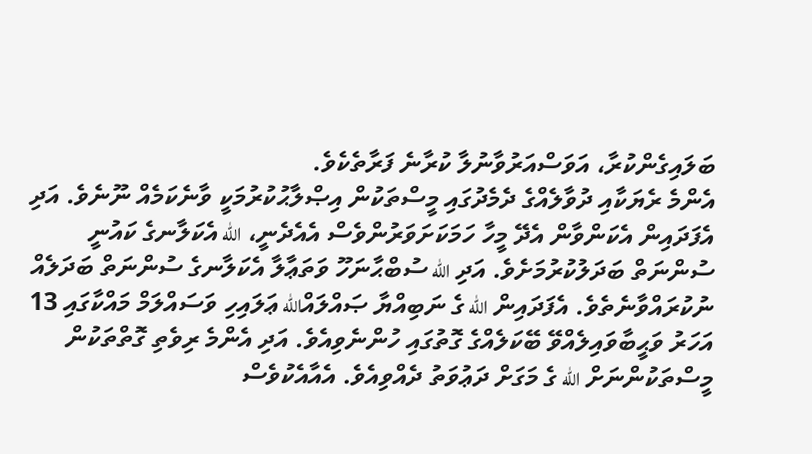ބަލައިގެންކުރާ، އަވަސްއަރުވާނުލާ ކުރާނެ ފަރާތެކެވެ.
އެންމެ ރެޔަކާއި ދުވާލެއްގެ ދެމެދުގައި މީސްތަކުން އިޞްލާޙުކުރުމަކީ ވާނެކަމެއް ނޫނެވެ. އަދި އެފަދައިން އެކަންވާން އެދޭ މީހާ ހަމަކަށަވަރުންވެސް އެއެދެނީ، الله އެކަލާނގެ ކައުނީ ސުންނަތް ބަދަލުކުރުމަށެވެ. އަދި الله ސުބްޙާނަހޫ ވަތަޢާލާ އެކަލާނގެ ސުންނަތް ބަދަލެއް ނުކުރައްވާނެތެވެ. އެފަދައިން الله ގެ ނަބިއްޔާ ޞައްލައްالله ޢަލައިހި ވަސައްލަމް މައްކާގައި 13 އަހަރު ވަޙީބާވައިލެއްވޭ ބޭކަލެއްގެ ގޮތުގައި ހުންނެވިއެވެ. އަދި އެންމެ ރިވެތި ގޮތްތަކުން މީސްތަކުންނަށް الله ގެ މަގަށް ދަޢުވަތު ދެއްވިއެވެ. އެއާއެކުވެސް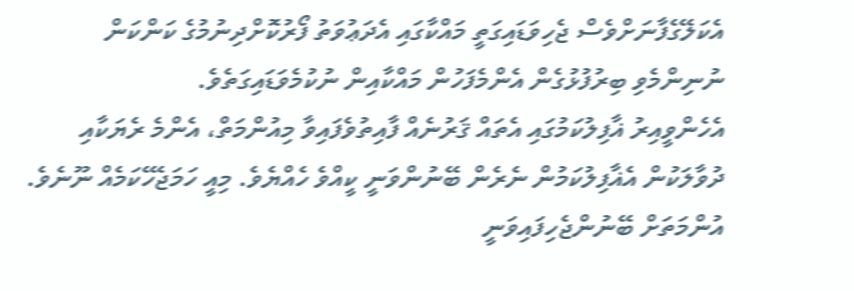އެކަލޭގެފާނަށްވެސް ޖެހިވަޑައިގަތީ މައްކާގައި އެދަޢުވަތު ފޯރުކޮށްދިނުމުގެ ކަންކަން ނުނިންމެވި ބިރުފުޅުގެން އެންމެފަހުން މައްކާއިން ނުކުމެވަޑައިގަތެވެ.
އެހެންވީއިރު ޣާފިލުކަމުގައި އެތައް ޤަރުނެއް ފާއިތުވެފައިވާ މިއުންމަތް، އެންމެ ރެޔަކާއި ދުވާލަކުން އެޣާފިލުކަމުން ނެރެން ބޭނުންވަނީ ކީއްވެ ހެއްޔެވެ. މިއީ ހަމަޖެހޭކަމެއް ނޫނެވެ. އުންމަތަށް ބޭނުންޖެހިފައިވަނީ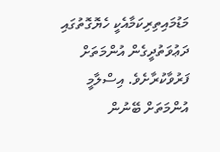މަޑުމައިތިރިކަމާއެކީ ހެޔޮގޮތުގައި ދަޢުވަތުދީގެން އުންމަތަށް ފަރުވާކުރާށެވެ. އިސްލާމީ އުންމަތަށް ބޭނުން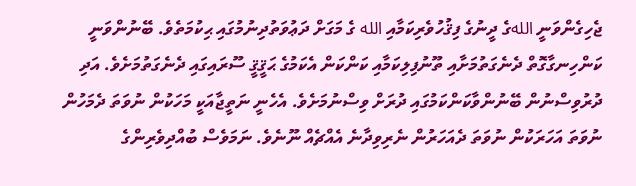ޖެހިގެންވަނީ اللهގެ ދީނުގެ ފިޤުހުވެރިކަމާއި الله ގެ މަގަށް ދަޢުވަތުދިނުމުގައި ޙިކުމަތެވެ. ބޭނުންވަނީ ކަންހިނގާގޮތް ދެނެގަތުމަށާއި ތޫނުފިލިކަމާއި ކަންކަން އެކަމުގެ ޙަޤީޤީ ސޫރައިގައި ދެނެގަތުމަށެވެ. އަދި ދުރުވިސްނުން ބޭނުންވާކަންކަމުގައި ދުރަށް ވިސްނުމަށެވެ. އެހެނީ ނަތީޖާއަކީ މަހަކުން ނުވަތަ ދެމަހުން ނުވަތަ އަހަރަކުން ނުވަތަ ދެއަހަރުން ނެރިވިދާނެ އެއްޗެއް ނޫނެވެ. ނަމަވެސް ބުއްދިވެރިންގެ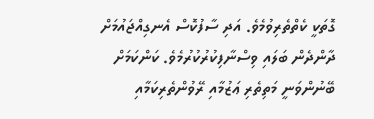ގޮތަކީ ކެތްތެރިވުމެވެ. އަދި ސާފުކޮސް އެނގިއްޖައުމަށް ދާންދެން ބަލައި ވިސްނާފިކުރުކުރުމެވެ. ކަންކަމަށް ބޭނުންވަނީ މަތިތެރި ޢަޒުމާއި ރޭވުންތެރިކަމާއި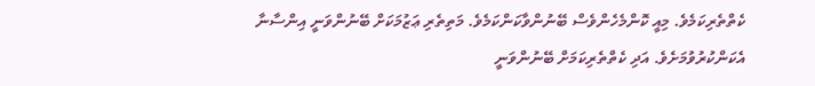ކެތްތެރިކަމެވެ. މިއީ ކޮންމެހެންވެސް ބޭނުންވާކަންކަމެވެ. މަތިތެރި ޢަޒުމަކަށް ބޭނުންވަނީ އިންސާނާ އެކަންކުރުވުމަށެވެ. އަދި ކެތްތެރިކަމަށް ބޭނުންވަނީ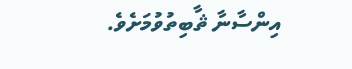އިންސާނާ ޘާބިތުވުމަށެވެ.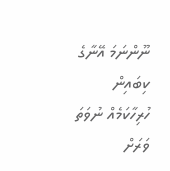ނޫންނަމަ އޭނާގެ ކިބައިން ހުރިހާކަމެއް ނުވަތަ ވަރަށް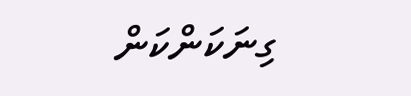ގިނަކަންކަން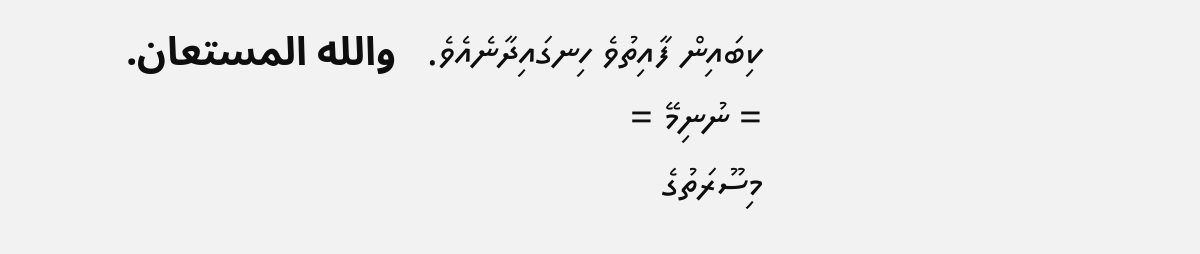ކިބައިން ފާއިތުވެ ހިނގައިދާނެއެވެ.   والله المستعان.
= ނުނިމޭ =
މިސޫރަތުގެ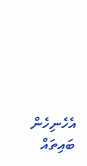އެހެނިހެން ބައިތައް